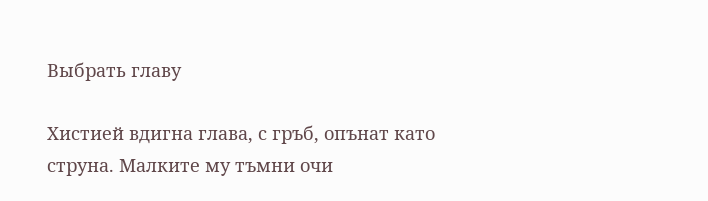Выбрать главу

Хистией вдигна глава, с гръб, опънат като струна. Малките му тъмни очи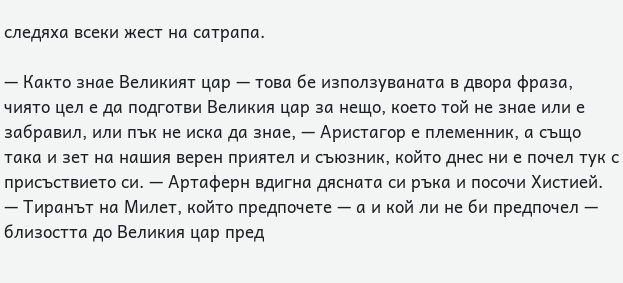следяха всеки жест на сатрапа.

— Както знае Великият цар — това бе използуваната в двора фраза, чиято цел е да подготви Великия цар за нещо, което той не знае или е забравил, или пък не иска да знае, — Аристагор е племенник, а също така и зет на нашия верен приятел и съюзник, който днес ни е почел тук с присъствието си. — Артаферн вдигна дясната си ръка и посочи Хистией. — Тиранът на Милет, който предпочете — а и кой ли не би предпочел — близостта до Великия цар пред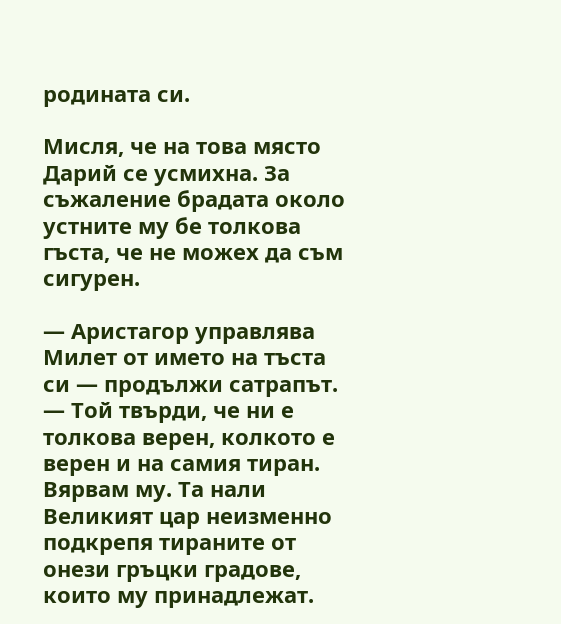родината си.

Мисля, че на това място Дарий се усмихна. За съжаление брадата около устните му бе толкова гъста, че не можех да съм сигурен.

— Аристагор управлява Милет от името на тъста си — продължи сатрапът. — Той твърди, че ни е толкова верен, колкото е верен и на самия тиран. Вярвам му. Та нали Великият цар неизменно подкрепя тираните от онези гръцки градове, които му принадлежат.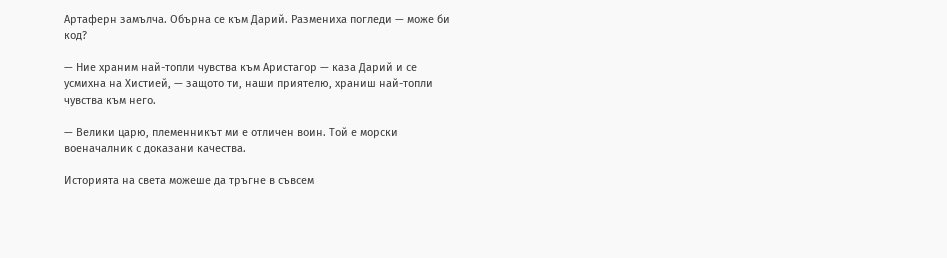Артаферн замълча. Обърна се към Дарий. Размениха погледи — може би код?

— Ние храним най-топли чувства към Аристагор — каза Дарий и се усмихна на Хистией, — защото ти, наши приятелю, храниш най-топли чувства към него.

— Велики царю, племенникът ми е отличен воин. Той е морски военачалник с доказани качества.

Историята на света можеше да тръгне в съвсем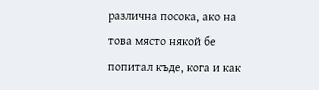различна посока, ако на това място някой бе попитал къде, кога и как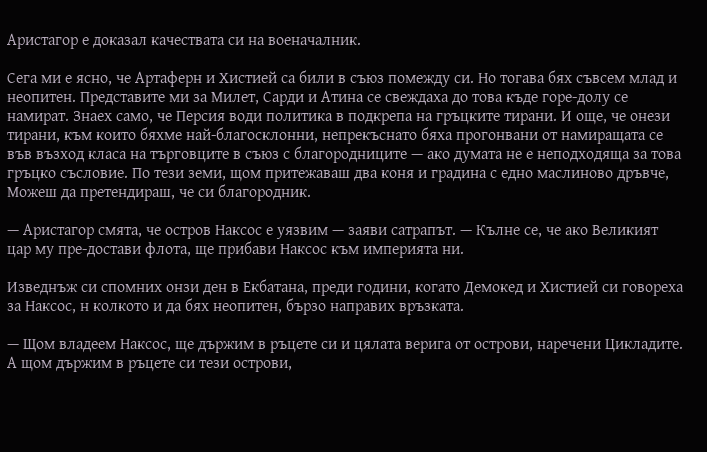Аристагор е доказал качествата си на военачалник.

Сега ми е ясно, че Артаферн и Хистией са били в съюз помежду си. Но тогава бях съвсем млад и неопитен. Представите ми за Милет, Сарди и Атина се свеждаха до това къде горе-долу се намират. Знаех само, че Персия води политика в подкрепа на гръцките тирани. И още, че онези тирани, към които бяхме най-благосклонни, непрекъснато бяха прогонвани от намиращата се във възход класа на търговците в съюз с благородниците — ако думата не е неподходяща за това гръцко съсловие. По тези земи, щом притежаваш два коня и градина с едно маслиново дръвче, Можеш да претендираш, че си благородник.

— Аристагор смята, че остров Наксос е уязвим — заяви сатрапът. — Кълне се, че ако Великият цар му пре-достави флота, ще прибави Наксос към империята ни.

Изведнъж си спомних онзи ден в Екбатана, преди години, когато Демокед и Хистией си говореха за Наксос, н колкото и да бях неопитен, бързо направих връзката.

— Щом владеем Наксос, ще държим в ръцете си и цялата верига от острови, наречени Цикладите. А щом държим в ръцете си тези острови,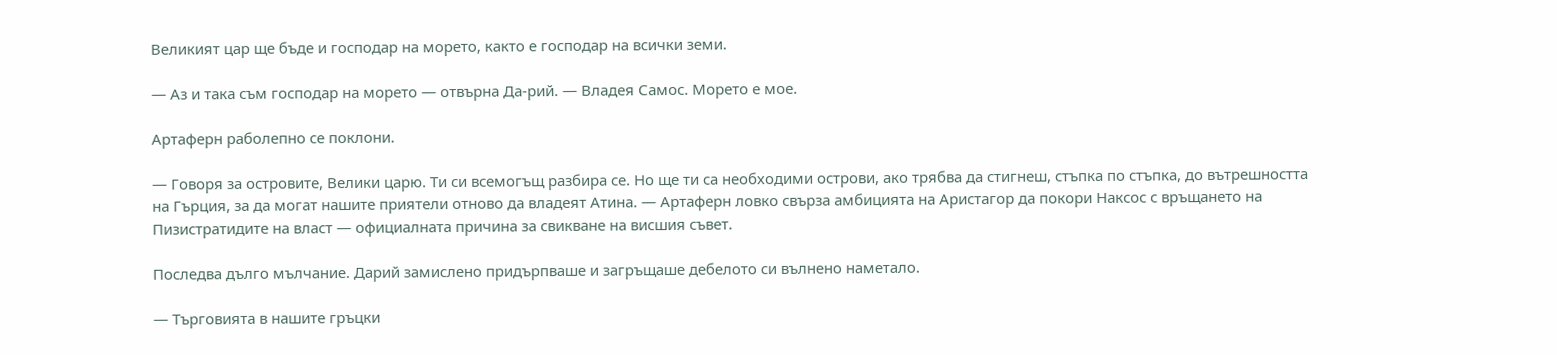Великият цар ще бъде и господар на морето, както е господар на всички земи.

— Аз и така съм господар на морето — отвърна Да-рий. — Владея Самос. Морето е мое.

Артаферн раболепно се поклони.

— Говоря за островите, Велики царю. Ти си всемогъщ разбира се. Но ще ти са необходими острови, ако трябва да стигнеш, стъпка по стъпка, до вътрешността на Гърция, за да могат нашите приятели отново да владеят Атина. — Артаферн ловко свърза амбицията на Аристагор да покори Наксос с връщането на Пизистратидите на власт — официалната причина за свикване на висшия съвет.

Последва дълго мълчание. Дарий замислено придърпваше и загръщаше дебелото си вълнено наметало.

— Търговията в нашите гръцки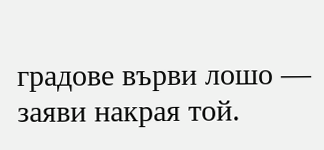градове върви лошо — заяви накрая той.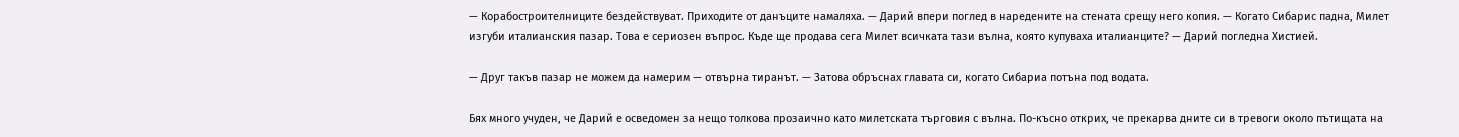— Корабостроителниците бездействуват. Приходите от данъците намаляха. — Дарий впери поглед в наредените на стената срещу него копия. — Когато Сибарис падна, Милет изгуби италианския пазар. Това е сериозен въпрос. Къде ще продава сега Милет всичката тази вълна, която купуваха италианците? — Дарий погледна Хистией.

— Друг такъв пазар не можем да намерим — отвърна тиранът. — Затова обръснах главата си, когато Сибариа потъна под водата.

Бях много учуден, че Дарий е осведомен за нещо толкова прозаично като милетската търговия с вълна. По-късно открих, че прекарва дните си в тревоги около пътищата на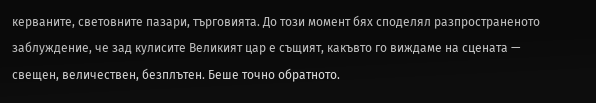керваните, световните пазари, търговията. До този момент бях споделял разпространеното заблуждение, че зад кулисите Великият цар е същият, какъвто го виждаме на сцената — свещен, величествен, безплътен. Беше точно обратното.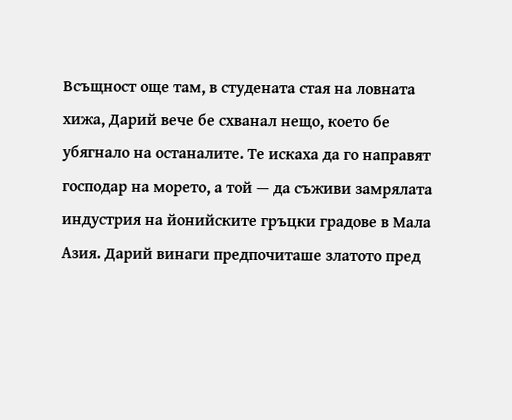Всъщност още там, в студената стая на ловната хижа, Дарий вече бе схванал нещо, което бе убягнало на останалите. Те искаха да го направят господар на морето, а той — да съживи замрялата индустрия на йонийските гръцки градове в Мала Азия. Дарий винаги предпочиташе златото пред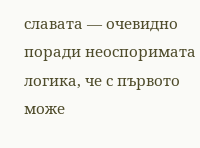славата — очевидно поради неоспоримата логика, че с първото може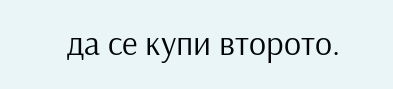да се купи второто.